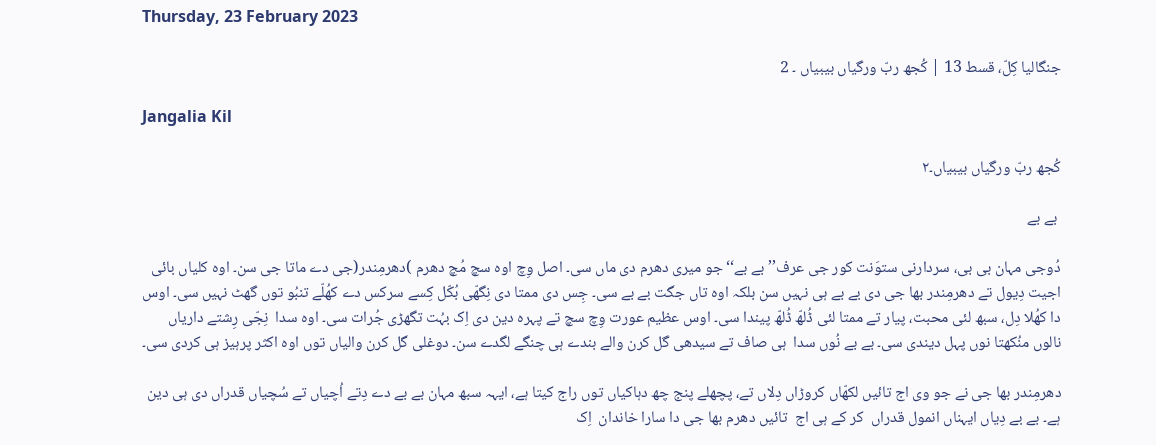Thursday, 23 February 2023

جنگالیا کِلّ، قسط 13 | کُجھ ربّ ورگیاں بیبیاں ۔ 2

Jangalia Kil

کُجھ ربّ ورگیاں بیبیاں۔٢

 بے بے

دُوجی مہان بی بی، سردارنی ستوَنت کور جی عرف’’ بے بے‘‘ جو میری دھرم دی ماں سی۔ اصل وِچ اوہ سچ مُچ دھرم )دھرمِندر(جی دے ماتا جی سن۔ اوہ کلیاں بائی اجیت دِیول تے دھرمِندر بھا جی دی بے بے ہی نہیں سن بلکہ اوہ تاں جگت بے بے سی۔ جِس دی ممتا دی نِگھّی بُکّل کِسے سرکس دے کھُلّے تنبُو توں گھٹ نہیں سی۔ اوس دا کھُلا دِل، سبھ لئی محبت، پیار تے ممتا لئی ڈُلھّ ڈُلھّ پیندا سی۔ اوس عظیم عورت وِچ سچ تے پہرہ دین دی اِک بہُت تگھڑی جُرات سی۔ اوہ سدا  نِجّی رِشتے داریاں نالوں منُکھتا نوں پہل دیندی سی۔ بے بے نُوں سدا  ہی صاف تے سیدھی گل کرن والے بندے ہی چنگے لگدے سن۔ دوغلی گل کرن والیاں توں اوہ اکثر پرہیز ہی کردی سی۔

دھرمِندر بھا جی نے جو وی اج تائیں لکھّاں کروڑاں دِلاں تے، پچھلے پنج چھ دہاکیاں توں راج کیتا ہے، ایہہ سبھ مہان بے بے دے دِتے اُچیاں تے سُچیاں قدراں دی ہی دین ہے۔ بے بے دِیاں ایہناں انمول قدراں  کر کے ہی اج  تائیں دھرم بھا جی دا سارا خاندان  اِک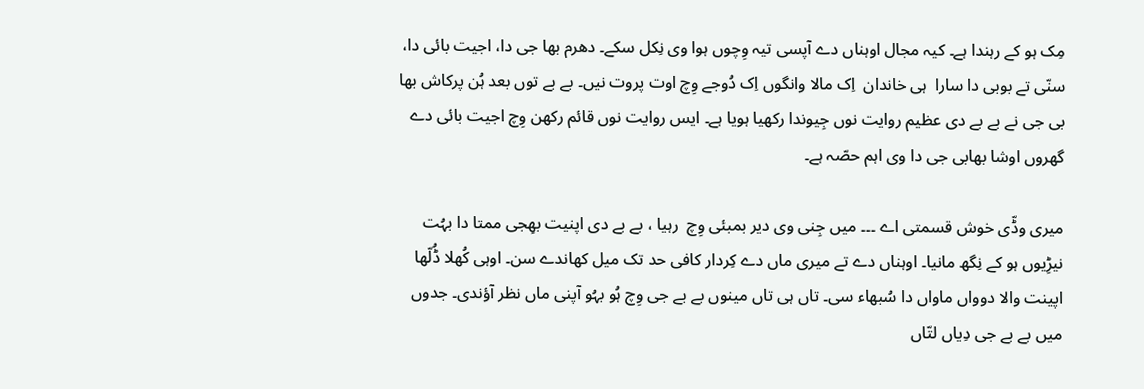مِک ہو کے رہندا ہے۔ کیہ مجال اوہناں دے آپسی تیہ وِچوں ہوا وی نِکل سکے۔ دھرم بھا جی دا، اجیت بائی دا، سنّی تے بوبی دا سارا  ہی خاندان  اِک مالا وانگوں اِک دُوجے وِچ اوت پروت نیں۔ بے بے توں بعد ہُن پرکاش بھا بی جی نے بے بے دی عظیم روایت نوں جِیوندا رکھیا ہویا ہے۔ ایس روایت نوں قائم رکھن وِچ اجیت بائی دے گھروں اوشا بھابی جی دا وی اہم حصّہ ہے۔

میری وڈّی خوش قسمتی اے ۔۔۔ میں جِنی وی دیر بمبئی وِچ  رہیا ، بے بے دی اپنیت بھِجی ممتا دا بہُت نیڑِیوں ہو کے نِگھ مانیا۔ اوہناں دے تے میری ماں دے کِردار کافی حد تک میل کھاندے سن۔ اوہی کُھلا ڈُلّھا اپینت والا دوواں ماواں دا سُبھاء سی۔ تاں ہی تاں مینوں بے بے جی وِچ ہُو بہُو آپنی ماں نظر آؤندی۔ جدوں میں بے بے جی دِیاں لتّاں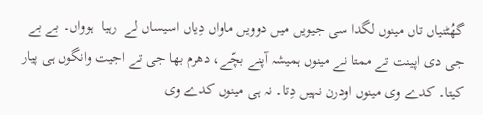گھُٹنیاں تاں مینوں لگدا سی جیویں میں دوویں ماواں دِیاں اسیساں لے  رہیا  ہوواں۔ بے بے جی دی اپینت تے ممتا نے مینوں ہمیشہ آپنے بچّے، دھرم بھا جی تے اجیت وانگوں ہی پیار کیتا۔ کدے وی مینوں اودرن نہیں دِتا۔ نہ ہی مینوں کدے وی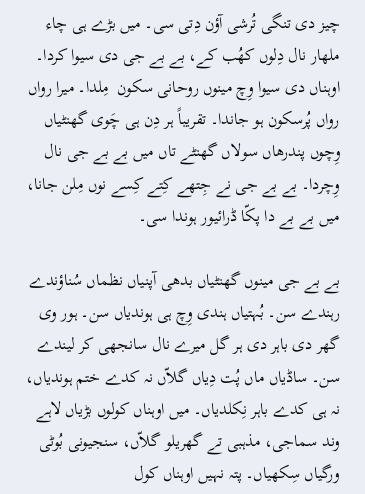چیز دی تنگی تُرشی آؤن دِتی سی۔ میں بڑے ہی چاء ملھار نال دِلوں کھُب کے، بے بے جی دی سیوا کردا۔ اوہناں دی سیوا وِچ مینوں روحانی سکون  مِلدا۔ میرا رواں رواں پُرسکون ہو جاندا۔ تقریباً ہر دِن ہی چَوی گھنٹیاں وِچوں پندرھاں سولاں گھنٹے تاں میں بے بے جی نال وِچردا۔ بے بے جی نے جِتھے کِتے کِسے نوں مِلن جانا، میں بے بے دا پکّا ڈرائیور ہوندا سی۔

بے بے جی مینوں گھنٹیاں بدھی آپنیاں نظماں سُناؤندے رہندے سن۔ بُہتیاں ہندی وِچ ہی ہوندیاں سن۔ ہور وی گھر دی باہر دی ہر گل میرے نال سانجھی کر لیندے سن۔ ساڈیاں ماں پُت دِیاں گلاّں نہ کدے ختم ہوندیاں، نہ ہی کدے باہر نِکلدیاں۔ میں اوہناں کولوں بڑیاں لاہے وند سماجی، مذہبی تے گھریلو گلاّں، سنجیونی بُوٹی ورگیاں سِکھیاں۔ پتہ نہیں اوہناں کول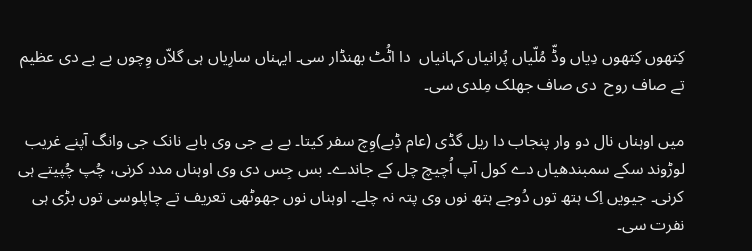کِتھوں کِتھوں دِیاں وڈّ مُلّیاں پُرانیاں کہانیاں  دا اٹُٹ بھنڈار سی۔ ایہناں سارِیاں ہی گلاّں وِچوں بے بے دی عظیم تے صاف روح  دی صاف جھلک مِلدی سی۔

میں اوہناں نال دو وار پنجاب دا ریل گڈی (عام ڈِبے)وِچ سفر کیتا۔ بے بے جی وی بابے نانک جی وانگ آپنے غریب لوڑوند سکے سمبندھیاں دے کول آپ اُچیچ چل کے جاندے۔ بس جِس دی وی اوہناں مدد کرنی، چُپ چُپیتے ہی کرنی۔ جیویں اِک ہتھ توں دُوجے ہتھ نوں وی پتہ نہ چلے۔ اوہناں نوں جھوٹھی تعریف تے چاپلوسی توں بڑی ہی نفرت سی۔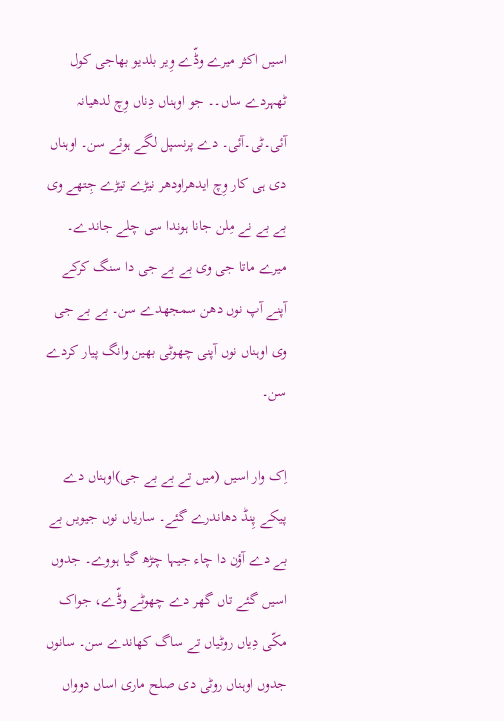اسیں اکثر میرے وڈّے وِیر بلدیو بھاجی کول ٹھہردے ساں۔۔ جو اوہناں دِناں وِچ لدھیانہ آئی۔ٹی۔آئی۔ دے پرنسپل لگے ہوئے سن۔ اوہناں دی ہی کار وِچ ایدھراودھر نیڑے تیڑے جِتھے وی بے بے نے مِلن جانا ہوندا سی چلے جاندے۔ میرے ماتا جی وی بے بے جی دا سنگ کرکے آپنے آپ نوں دھن سمجھدے سن۔ بے بے جی وی اوہناں نوں آپنی چھوٹی بھین وانگ پیار کردے سن۔

اِک وار اسیں (میں تے بے بے جی)اوہناں دے پیکے پِنڈ دھاندرے گئے۔ ساریاں نوں جیویں بے بے دے آؤن دا چاء جیہا چڑھ گیا ہووے۔ جدوں اسیں گئے تاں گھر دے چھوٹے وڈّے، جواک مکّی دِیاں روٹیاں تے ساگ کھاندے سن۔ سانوں جدوں اوہناں روٹی دی صلح ماری اساں دوواں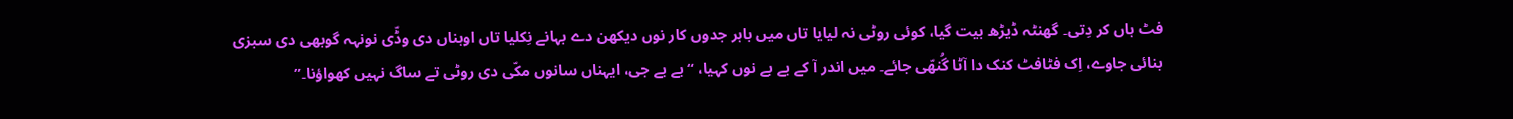فٹ ہاں کر دِتی۔ گھنٹہ ڈیڑھ بیت گیا، کوئی روٹی نہ لیایا تاں میں باہر جدوں کار نوں دیکھن دے بہانے نِکلیا تاں اوہناں دی وڈّی نونہہ گوبھی دی سبزی بنائی جاوے، اِک فٹافٹ کنک دا آٹا گُنھّی جائے۔ میں اندر آ کے بے بے نوں کہیا، “بے بے جی، ایہناں سانوں مکّی دی روٹی تے ساگ نہیں کھواؤنا۔”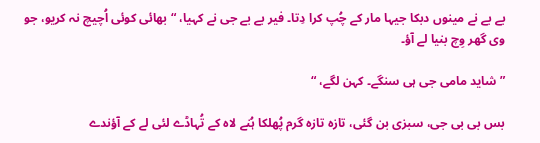بے بے نے مینوں دبکا جیہا مار کے چُپ کرا دِتا۔ فیر بے بے جی نے کہیا، “بھائی کوئی اُچیچ نہ کریو، جو وی گھر وِچ بنیا لے آؤ۔

” شاید مامی جی ہی سنگے۔ کہن لگے، “

بس بی بی جی، سبزی بن گئی، تازہ تازہ گرم پُھلکا ہُنے لاہ کے تُہاڈے لئی لے کے آؤندے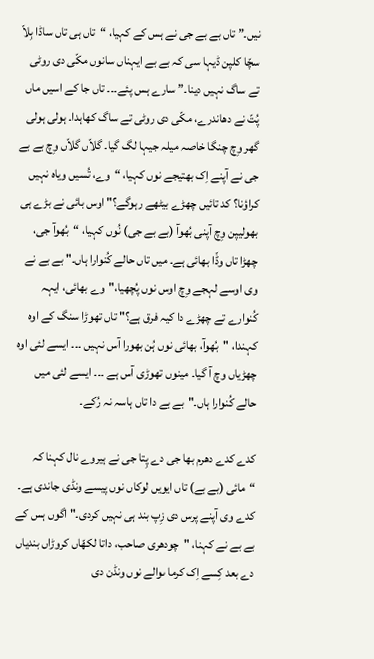نیں۔” تاں بے بے جی نے ہس کے کہیا، “تاں ہی تاں ساڈا بِلاّ سچّا کلپن ڈیہا سی کہ بے بے ایہناں سانوں مکّی دی روٹی تے ساگ نہیں دینا۔” سارے ہس پئے۔۔۔ تاں جا کے اسیں ماں پُتّ نے دھاندرے، مکّی دی روٹی تے ساگ کھاہدا۔ ہولی ہولی گھر وِچ چنگا خاصہ میلہ جیہا لگ گیا۔ گلاّں گلاّں وِچ بے بے جی نے آپنے اِک بھتیجے نوں کہیا، “وے، تُسیں ویاہ نہیں کراؤنا؟ کد تائیں چھڑے بیٹھے رہوگے؟" اوس بائی نے بڑے ہی بھولیپن وِچ آپنی بُھوآ (بے بے جی) نُوں کہیا، “بُھوآ جی، چھڑا تاں وڈّا بھائی ہے۔ میں تاں حالے کُنوارا ہاں۔" بے بے نے وی اوسے لہجے وِچ اوس نوں پُچھیا،"وے بھائی، ایہہ کُنوارے تے چھڑے دا کیہ فرق ہے؟" تاں تھوڑا سنگ کے اوہ کہندا، "بُھوآ، بھائی نوں ہُن بھورا آس نہیں ۔۔۔ ایسے لئی اوہ چھڑیاں وچ آ گیا۔ مینوں تھوڑی آس ہے ۔۔۔ ایسے لئی میں حالے کُنوارا ہاں۔"بے بے دا تاں ہاسہ نہ رُکے۔

کدے کدے دھرم بھا جی دے پِتا جی نے ہیروے نال کہنا کہ “مائی (بے بے) تاں ایویں لوکاں نوں پیسے ونڈی جاندی ہے۔ کدے وی آپنے پرس دی زِپ بند ہی نہیں کردی۔" اگوں ہس کے بے بے نے کہنا، "چودھری صاحب، داتا لکھّاں کروڑاں بندیاں دے بعد کِسے اِک کرما ںوالے نوں ونڈن دی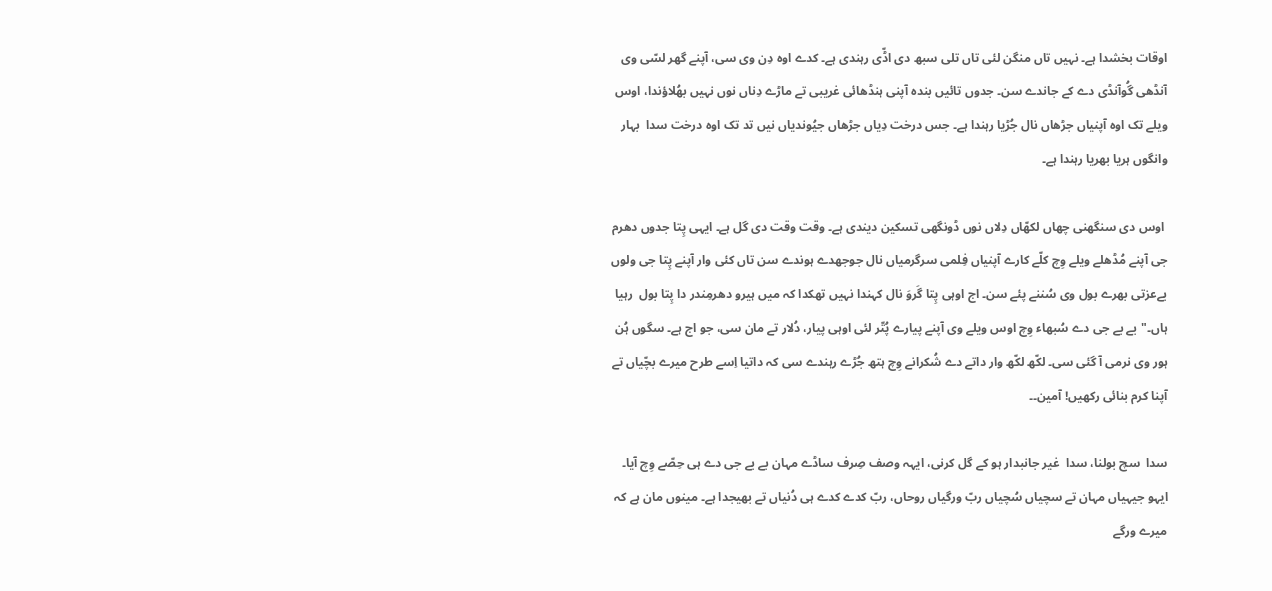اوقات بخشدا ہے۔ نہیں تاں منگن لئی تاں تلی سبھ دی اڈّی رہندی ہے۔ کدے اوہ دِن وی سی، آپنے گھر لسّی وی آنڈھی گُوآنڈی دے کے جاندے سن۔ جدوں تائیں بندہ آپنی ہنڈھائی غریبی تے ماڑے دِناں نوں نہیں بھُلاؤندا، اوس ویلے تک اوہ آپنیاں جڑھاں نال جُڑیا رہندا ہے۔ جس درخت دِیاں جڑھاں جیُوندیاں نیں تد تک اوہ درخت سدا  بہار وانگوں ہریا بھریا رہندا ہے۔

 اوس دی سنگھنی چھاں لکھّاں دِلاں نوں ڈونگھی تسکین دیندی ہے۔ وقت وقت دی گل ہے۔ ایہی پِتا جدوں دھرم جی آپنے مُڈھلے ویلے وِچ کلّے کارے آپنیاں فِلمی سرگرمیاں نال جوجھدے ہوندے سن تاں کئی وار آپنے پِتا جی ولوں بےعزتی بھرے بول وی سُننے پئے سن۔ اج اوہی پِتا گَروَ نال کہندا نہیں تھکدا کہ میں ہیرو دھرمِندر دا پِتا بول  رہیا  ہاں۔"بے بے جی دے سُبھاء وِچ اوس ویلے وی آپنے پیارے پُتّر لئی اوہی پیار، دُلار تے مان سی، جو اج ہے۔ سگوں ہُن ہور وی نرمی آ گئی سی۔ لکّھ لکّھ وار داتے دے شُکرانے وِچ ہتھ جُڑے رہندے سی کہ داتیا اِسے طرح میرے بچّیاں تے آپنا کرم بنائی رکھیں! آمین۔۔

سدا  سچ بولنا، سدا  غیر جانبدار ہو کے گل کرنی، ایہہ وصف صِرف ساڈے مہان بے بے جی دے ہی حِصّے وِچ آیا۔ ایہو جیہیاں مہان تے سچیاں سُچیاں ربّ ورگیاں روحاں، ربّ کدے کدے ہی دُنیاں تے بھیجدا ہے۔ مینوں مان ہے کہ میرے ورگے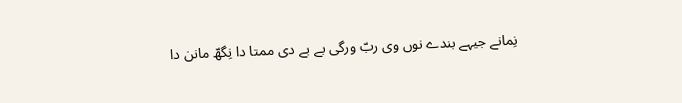نِمانے جیہے بندے نوں وی ربّ ورگی بے بے دی ممتا دا نِگھّ مانن دا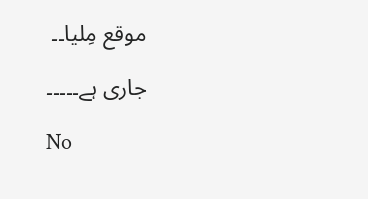موقع مِلیا۔۔

جاری ہے۔۔۔۔۔

No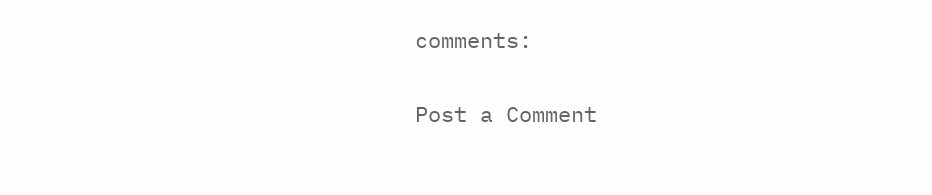comments:

Post a Comment